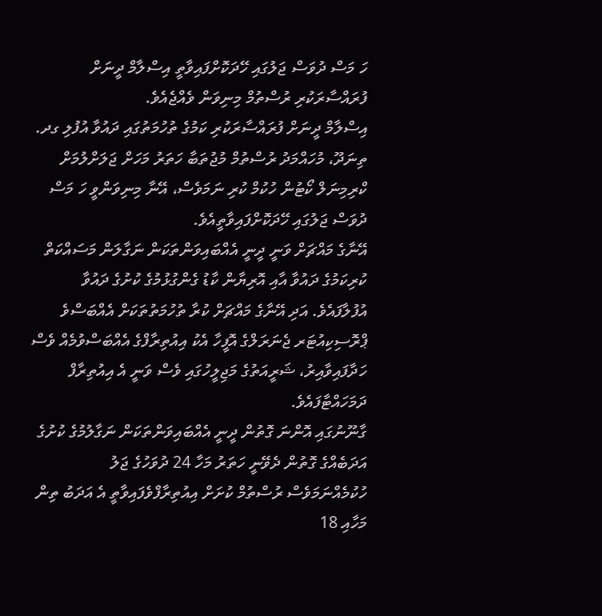ހަ މަސް ދުވަސް ޖަލުގައި ހޭދަކޮށްފައިވާތީ އިސްލާމް ދީނަށް ފުރައްސާރަކުރި ރުސްތުމް މިނިވަން ވެއްޖެއެވެ.
އިސްލާމް ދީނަށް ފުރައްސާރަކުރި ކަމުގެ ތުހުމަތުގައި ދައުވާ އުފުލި ގދ. ތިނަދޫ، މުހައްމަދު ރުސްތުމް މުޖުތަބާ ހަތަރު މަހަށް ޖަލަށްލުމަށް ކްރިމިނަލް ކޯޓުން ހުކުމް ކުރި ނަމަވެސް، އޭނާ މިނިވަންވީ ހަ މަސް ދުވަސް ޖަލުގައި ހޭދަކޮށްފައިވާތީއެވެ.
އޭނާގެ މައްޗަށް ވަނީ ދީނީ އެއްބައިވަންތަކަން ނަގާލަން މަސައްކަތް ކުރިކަމުގެ ދައުވާ އާއި އޮރިޔާން ކާޑު ގެންގުޅުމުގެ ކުށުގެ ދައުވާ އުފުލާފައެވެ. އަދި އޭނާގެ މައްޗަށް ކުރާ ތުހުމަތުތަކަށް އެއްބަސްވެ ޕްރޮސިކިއުޓަރ ޖެނަރަލްގެ އޮފީހާ އެކު އިއުތިރާފްގެ އެއްބަސްވުމެއް ވެސް ހަދާފައިވާއިރު، ޝަރީއަތުގެ މަޖިލީހުގައި ވެސް ވަނީ އެ އިއުތިރާފް ދަމަހައްޓާފައެވެ.
ގާނޫނުގައި އޮންނަ ގޮތުން ދީނީ އެއްބައިވަންތަކަން ނަގާލުމުގެ ކުށުގެ އަދަބެއްގެ ގޮތުން ދެވޭނީ ހަތަރު މަހާ 24 ދުވަހުގެ ޖަލު ހުކުމެއްނަމަވެސް ރުސްތުމް ކުށަށް އިއުތިރާފްވެފައިވާތީ އެ އަދަބު ތިން މަހާއި 18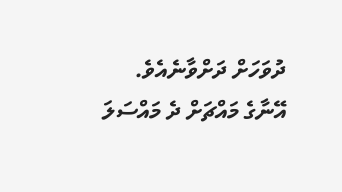ދުވަހަށް ދަށްވާނެއެވެ.
އޭނާގެ މައްޗަށް ދެ މައްސަލަ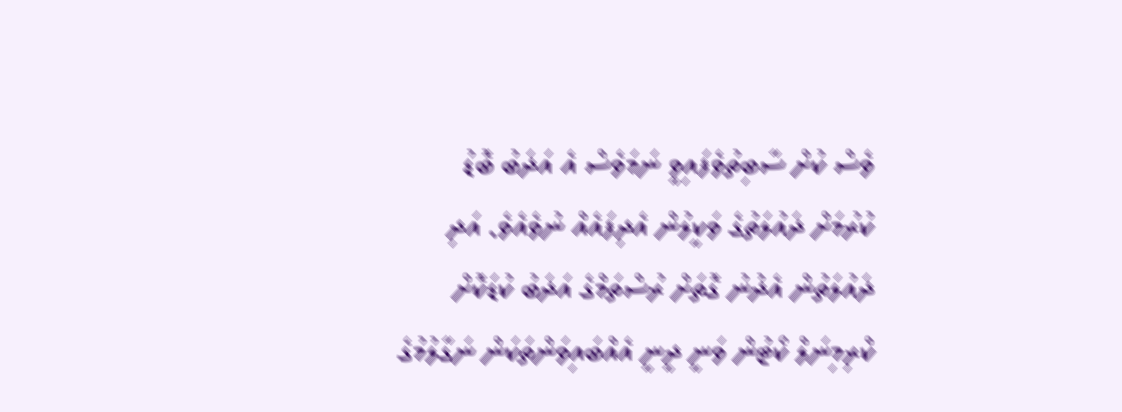ވެސް ކުށް ސާބިތުވެފައިވީ ނަމަވެސް އެ އަދަބު ބޮޑު ކުރުމަށް ދައުލަތުގެ ވަކީލުން އެދިފައެއް ނުވެއެވެ. އަދި ދައުލަތުން އެދުނު ގޮތަށް ރުސްތަމްގެ އަދަބު ކުޑަކޮށް ކްރިމިނަލް ކޯޓުން ވަނީ ދީނީ އެއްބައިވަންތަކަން ނަގާލުމުގެ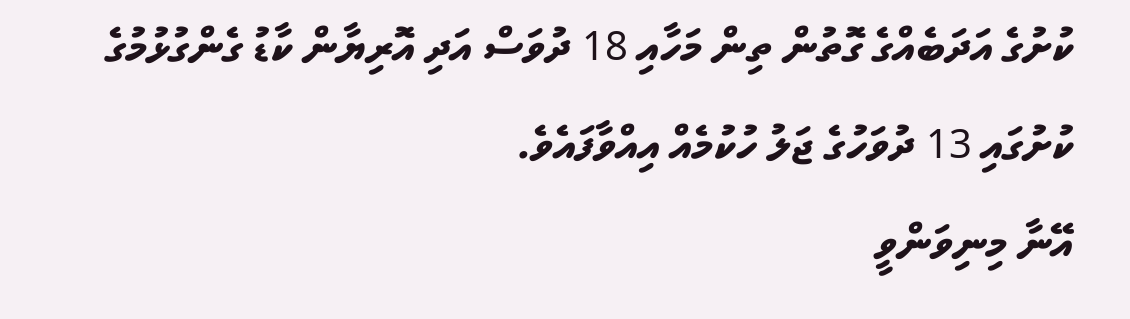ކުށުގެ އަދަބެއްގެ ގޮތުން ތިން މަހާއި 18 ދުވަސް އަދި އޮރިޔާން ކާޑު ގެންގުޅުމުގެ ކުށުގައި 13 ދުވަހުގެ ޖަލު ހުކުމެއް އިއްވާފައެވެ.
އޭނާ މިނިވަންވީ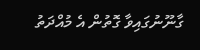ގާނޫނުގައިވާ ގޮތުން އެ މުއްދަތު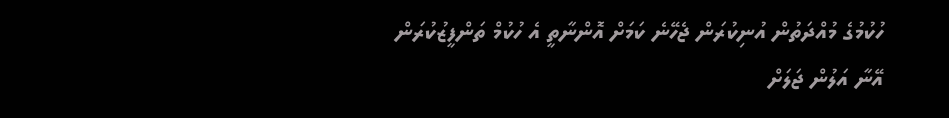ހުކުމުގެ މުއްދަތުން އުނިކުރަން ޖެހޭނެ ކަމަށް އޮންނާތީ އެ ހުކުމް ތަންފީޒުކުރަން އޭނާ އަލުން ޖަލަށް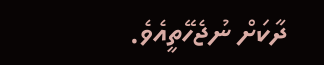ދާކަށް ނުޖެހޭތީއެވެ.